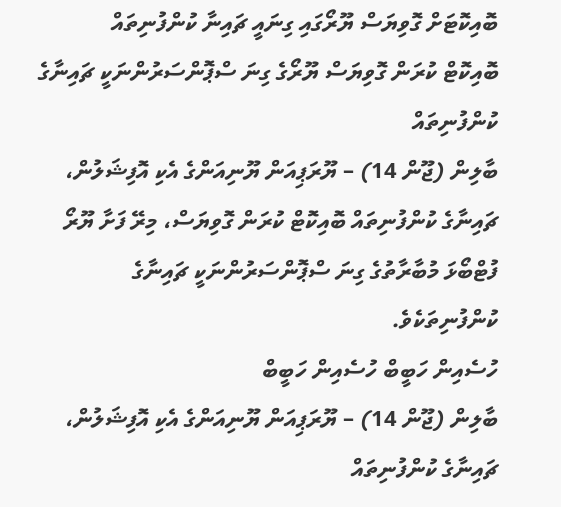ބޮއިކޮޓަށް ގޮވިޔަސް ޔޫރޯގައި ގިނައީ ޗައިނާ ކުންފުނިތައް
ބޮއިކޮޓް ކުރަން ގޮވިޔަސް ޔޫރޯގެ ގިނަ ސްޕޮންސަރުންނަކީ ޗައިނާގެ ކުންފުނިތައް
ބާލިން (ޖޫން 14) – ޔޫރަޕިއަން ޔޫނިއަންގެ އެކި އޮފިޝަލުން، ޗައިނާގެ ކުންފުނިތައް ބޮއިކޮޓް ކުރަން ގޮވިޔަސް، މިރޭ ފަށާ ޔޫރޯ ފުޓްބޯޅަ މުބާރާތުގެ ގިނަ ސްޕޮންސަރުންނަކީ ޗައިނާގެ ކުންފުނިތަކެވެ.
ހުސެއިން ހަބީބް ހުސެއިން ހަބީބް
ބާލިން (ޖޫން 14) – ޔޫރަޕިއަން ޔޫނިއަންގެ އެކި އޮފިޝަލުން، ޗައިނާގެ ކުންފުނިތައް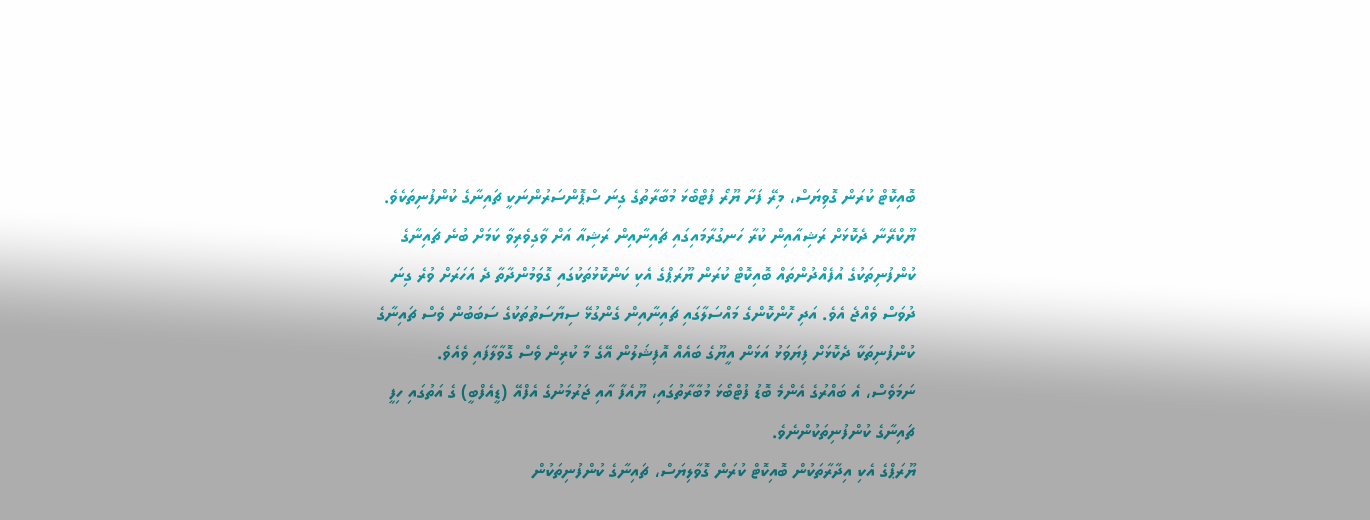ބޮއިކޮޓް ކުރަން ގޮވިޔަސް، މިރޭ ފަށާ ޔޫރޯ ފުޓްބޯޅަ މުބާރާތުގެ ގިނަ ސްޕޮންސަރުންނަކީ ޗައިނާގެ ކުންފުނިތަކެވެ.
ޔޫކްރޭނާ ދެކޮޅަށް ރަޝިއާއިން ކުރާ ހަނގުރާމައިގައި ޗައިނާއިން ރަޝިއާ އަށް ވާގިވެރިވާ ކަމަށް ބުނެ ޗައިނާގެ ކުންފުނިތަކުގެ އުފެއްދުންތައް ބޮއިކޮޓް ކުރަން ޔޫރަޕްގެ އެކި ކަންކޮޅުތަކުގައި ގޮވަމުންދާތާ ދެ އަހަރަށް ވުރެ ގިނަ ދުވަސް ވެއްޖެ އެވެ. އަދި ހޮންކޮންގެ މައްސަލާގައި ޗައިނާއިން ގެންގުޅޭ ސިޔާސަތުތަކުގެ ސަބަބުން ވެސް ޗައިނާގެ ކުންފުނިތަކާ ދެކޮޅަށް ފިޔަވަޅު އަޅަން އީޔޫގެ ބައެއް އޮފިޝަލުން އޭގެ މާ ކުރިން ވެސް ގޮވާލާފައި ވެއެވެ.
ނަމަވެސް، އެ ބައްރުގެ އެންމެ ބޮޑު ފުޓްބޯޅަ މުބާރާތުގައި، ޔޫއެފާ އާއި ޖަރުމަނުގެ އެފްއޭ (ޑީއެފްބީ) ގެ އަތުގައި ހިފީ ޗައިނާގެ ކުންފުނިތަކުންނެވެ.
ޔޫރަޕްގެ އެކި އިދާރާތަކުން ބޮއިކޮޓް ކުރަން ގޮވާލިޔަސް، ޗައިނާގެ ކުންފުނިތަކުން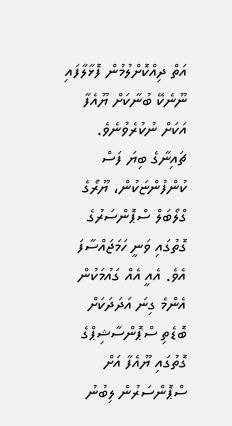އަތް ދިއްކޮށްލުމުން ފޮޅާލާފައި ނޫނެކޭ ބުނާކަށް ޔޫއެފާ އަކަށް ނުކުރެވުނެވެ. ޗައިނާގެ ބިޔަ ފަސް ކުންފުންޏަކުން، ޔޫރޯގެ ގްލޯބަލް ސްޕޮންސަރުގެ ގޮތުގައި ވަނީ ހަމަޖައްސާފަ އެވެ. އެއީ އެއް ގައުމަކުން އެންމެ ގިނަ އަދަދަކަށް ބޮޑެތި ސްޕޮންސާޝިޕްގެ ގޮތުގައި ޔޫއެފާ އަށް ސްޕޮންސަރުން ލިބުނު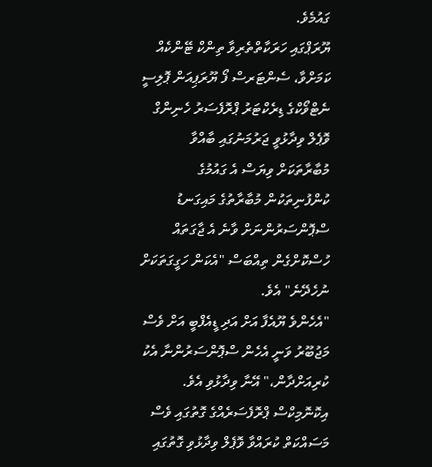ގައުމެވެ.
ޔޫރަޕްގައި ހަރަކާތްތެރިވާ ތިންކް ޓޭންކެއް ކަމަށްވާ، ސެންޓަރސް ފޯ ޔޫރަޕިއަން ޕޮލިސީ ނެޓްވޯކްގެ ޑިރެކްޓަރު ޕްރޮފެސަރު ހެނިންގް ވޮޕެލް ވިދާޅުވީ ޖަރުމަނުގައި ބާއްވާ މުބާރާތަކަށް ވިޔަސް އެ ގައުމުގެ ކުންފުނިތަކުން މުބާރާތުގެ މައިގަނޑު ސްޕޮންސަރުންނަށް ވާނެ އެ ޖާގަތައް ހުސްކޮށްގެން ތިއްބަސް "އެކަން ހަގީގަތަކަށް ނުހެދޭނެ" އެވެ.
"އެހެންވެ ޔޫއެފާ އަށް އަދި ޑީއެފްބީ އަށް ވެސް މަޖުބޫރު ވަނީ އެހެން ސްޕޮންސަރުންނާ އެކު ކުރިއަށްދާން،" އޭނާ ވިދާޅުވި އެވެ.
އިކޮނޮމިކްސް ޕްރޮފެސަރެއްގެ ގޮތުގައި ވެސް މަސައްކަތް ކުރައްވާ ވޮޕެލް ވިދާޅުވި ގޮތުގައި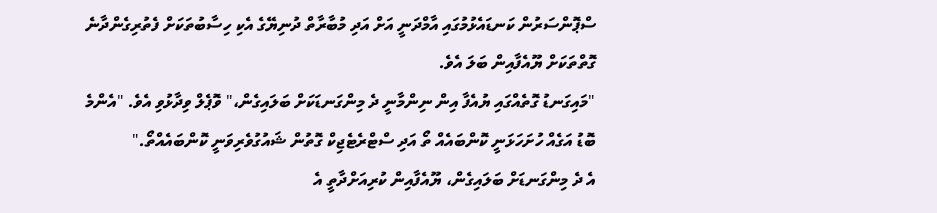ސްޕޮންސަރުން ކަނޑައެޅުމުގައި އާމްދަނީ އަށް އަދި މުބާރާތް ދުނިޔޭގެ އެކި ހިސާބުތަކަށް ފެތުރިގެންދާނެ ގޮތްތަކަށް ޔޫއެފާއިން ބަލަ އެވެ.
"މައިގަނޑު ގޮތެއްގައި ޔުއެފާ އިން ނިންމާނީ ދެ މިންގަނޑަކަށް ބަލައިގެން،" ވޮޕެލް ވިދާޅުވި އެވެ. "އެންމެ ބޮޑު އަގެއް ހުށަހަޅަނީ ކޮންބައެއް ތޯ އަދި ސްޓްރެޓެޖިކް ގޮތުން ޝައުގުވެރިވަނީ ކޮންބައެއްތޯ."
އެ ދެ މިންގަނޑަށް ބަލައިގެން، ޔޫއެފާއިން ކުރިއަށްދާތީ އެ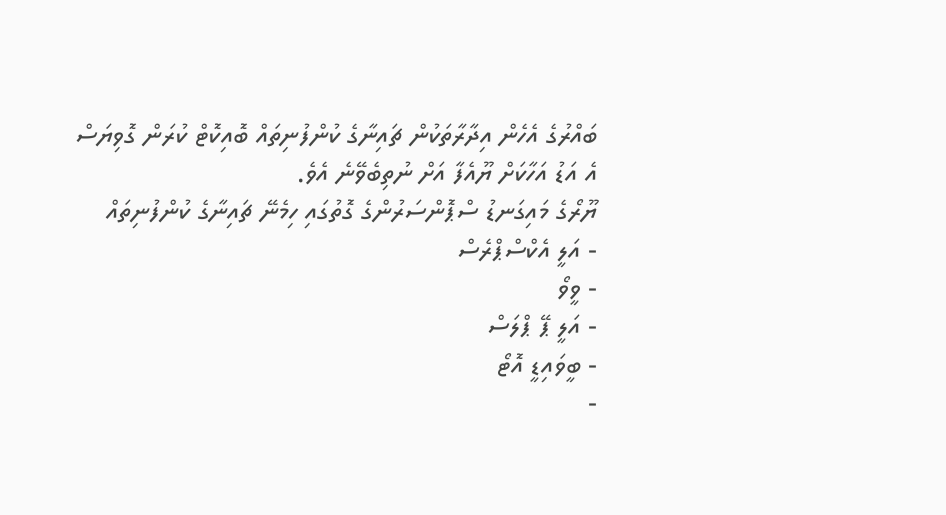ބައްރުގެ އެހެން އިދާރާތަކުން ޗައިނާގެ ކުންފުނިތައް ބޮއިކޮޓް ކުރަން ގޮވިޔަސް އެ އަޑު އަހާކަށް ޔޫއެފާ އަށް ނުތިބެވޭނެ އެވެ.
ޔޫރޯގެ މައިގަނޑު ސްޕޮންސަރުންގެ ގޮތުގައި ހިމެނޭ ޗައިނާގެ ކުންފުނިތައް
- އަލީ އެކްސްޕްރެސް
- ވީވޯ
- އަލީ ޕޭ ޕްލަސް
- ބީވައިޑީ އޮޓޯ
-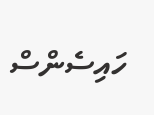ހައިސެންސް